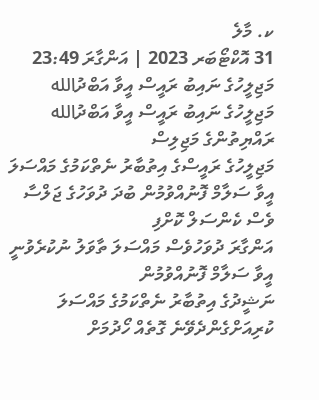ކ. މާލެ
31 އޮކްޓޯބަރ 2023 | އަންގާރަ 23:49
މަޖިލީހުގެ ނައިބު ރައީސް އީވާ އަބްދުالله
މަޖިލީހުގެ ނައިބު ރައީސް އީވާ އަބްދުالله
ރައްޔިތުންގެ މަޖިލިސް
މަޖިލީހުގެ ރައީސްގެ އިތުބާރު ނެތްކަމުގެ މައްސަލަ
އީވާ ސަލާމް ފޮނުއްވުމުން ބުދަ ދުވަހުގެ ޖަލްސާ ވެސް ކެންސަލް ކޮށްފި
އަންގާރަ ދުވަހުވެސް މައްސަލަ ތާވަލު ނުކުރެވުނީ އީވާ ސަލާމް ފޮނުއްވުމުން
ނަޝީދުގެ އިތުބާރު ނެތްކަމުގެ މައްސަލަ ކުރިއަށްގެންދެވޭނެ ގޮތެއް ހޯދުމަށް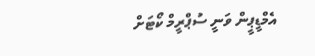އެމްޑީޕީން ވަނީ ސުޕްރީމް ކޯޓަށް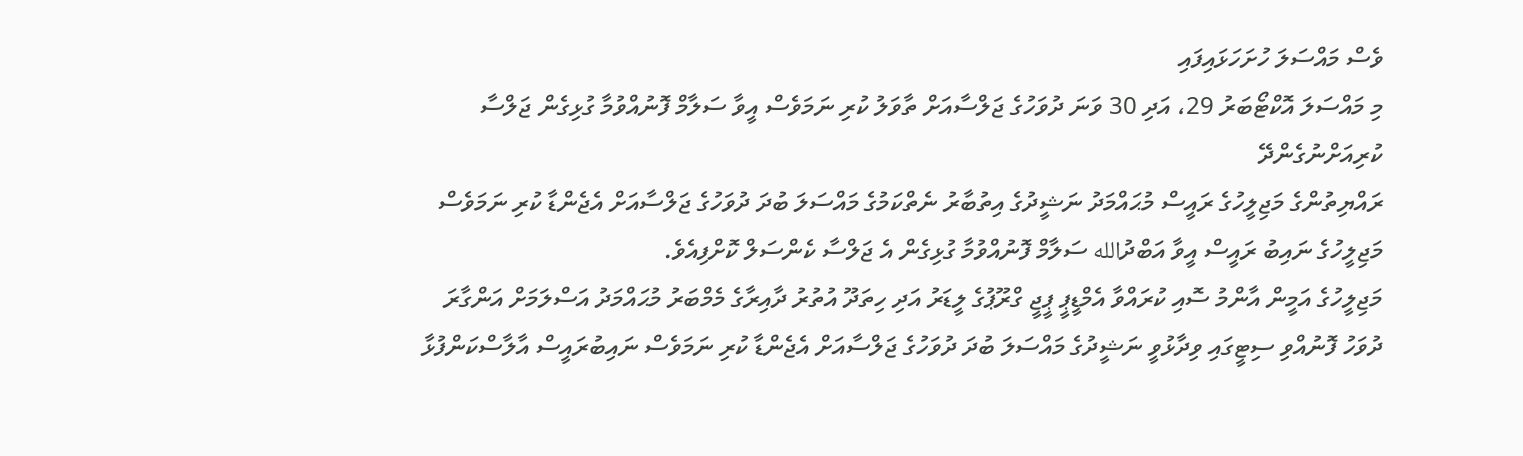ވެސް މައްސަލަ ހުށަހަޅައިފައި
މި މައްސަލަ އޮކްޓޯބަރު 29، އަދި 30 ވަނަ ދުވަހުގެ ޖަލްސާއަށް ތާވަލު ކުރި ނަމަވެސް އީވާ ސަލާމް ފޮނުއްވުމާ ގުޅިގެން ޖަލްސާ ކުރިއަށްނުގެންދޭ
ރައްޔިތުންގެ މަޖިލީހުގެ ރައީސް މުޙައްމަދު ނަޝީދުގެ އިތުބާރު ނެތްކަމުގެ މައްސަލަ ބުދަ ދުވަހުގެ ޖަލްސާއަށް އެޖެންޑާ ކުރި ނަމަވެސް މަޖިލީހުގެ ނައިބު ރައީސް އީވާ އަބްދުالله ސަލާމް ފޮނުއްވުމާ ގުޅިގެން އެ ޖަލްސާ ކެންސަލް ކޮށްފިއެވެ.
މަޖިލީހުގެ އަމީން އާންމު ސޮއި ކުރައްވާ އެމްޑީޕީ ޕީޖީ ގްރޫޕުގެ ލީޑަރު އަދި ހިތަދޫ އުތުރު ދާއިރާގެ މެމްބަރު މުޙައްމަދު އަސްލަމަށް އަންގާރަ ދުވަހު ފޮނުއްވި ސިޓީގައި ވިދާޅުވީ ނަޝީދުގެ މައްސަލަ ބުދަ ދުވަހުގެ ޖަލްސާއަށް އެޖެންޑާ ކުރި ނަމަވެސް ނައިބުރައީސް އާލާސްކަންފުޅާ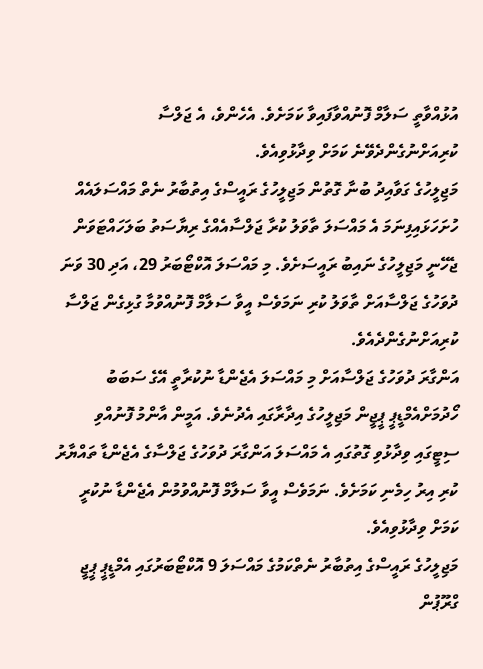އުޅުއްވާތީ ސަލާމް ފޮނުއްވާފައިވާ ކަމަށެވެ. އެހެންވެ، އެ ޖަލްސާ ކުރިއަށްނުގެންދެވޭނެ ކަމަށް ވިދާޅުވިއެވެ.
މަޖިލީހުގެ ގަވާއިދު ބުނާ ގޮތުން މަޖިލީހުގެ ރައީސްގެ އިތުބާރު ނެތް މައްސަލައެއް ހުށަހަޅައިފިނަމަ އެ މައްސަލަ ތާވަލު ކުރާ ޖަލްސާއެއްގެ ރިޔާސަތު ބަލަހައްޓަވަން ޖެހޭނީ މަޖިލީހުގެ ނައިބު ރައީސަށެވެ. މި މައްސަލަ އޮކްޓޯބަރު 29، އަދި 30 ވަނަ ދުވަހުގެ ޖަލްސާއަށް ތާވަލު ކުރި ނަމަވެސް އީވާ ސަލާމް ފޮނުއްވުމާ ގުޅިގެން ޖަލްސާ ކުރިއަށްނުގެންދެއެވެ.
އަންގާރަ ދުވަހުގެ ޖަލްސާއަށް މި މައްސަލަ އެޖެންޑާ ނުކުރާތީ އޭގެ ސަބަބު ހޯދުމަށްއެމްޑީޕީ ޕީޖީން މަޖިލީހުގެ އިދާރާގައި އެދުނެވެ. އަމީން އާންމު ފޮނުއްވި ސިޓީގައި ވިދާޅުވި ގޮތުގައި އެ މައްސަލަ އަންގާރަ ދުވަހުގެ ޖަލްސާގެ އެޖެންޑާ ތައްޔާރު ކުރި އިރު ހިމެނި ކަމަށެވެ. ނަމަވެސް އީވާ ސަލާމް ފޮނުއްވުމުން އެޖެންޑާ ނުކުރީ ކަމަށް ވިދާޅުވިއެވެ.
މަޖިލީހުގެ ރައީސްގެ އިތުބާރު ނެތްކަމުގެ މައްސަލަ 9 އޮކްޓޯބަރުގައި އެމްޑީޕީ ޕީޖީ ގްރޫޕުން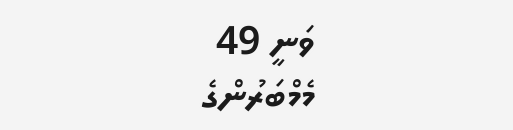ވަނީ 49 މެމްބަރުންގެ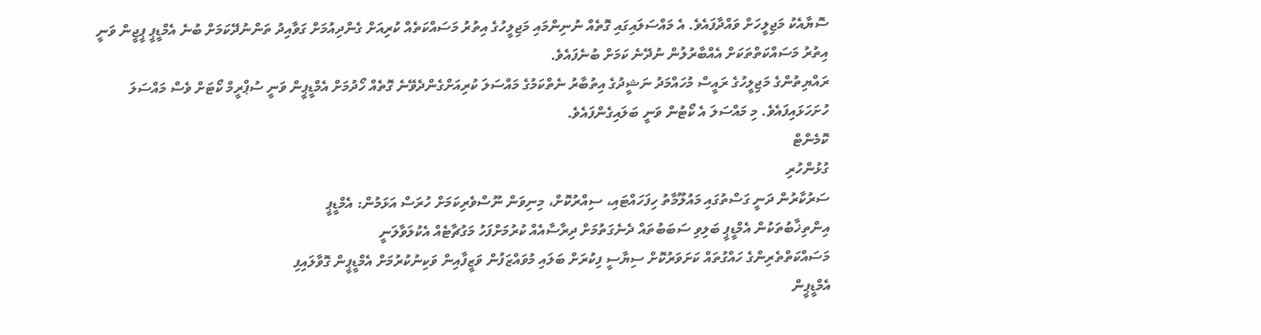ސޮޔާއެކު މަޖިލީހަށް ވައްދާފައެވެ. އެ މައްސަލައިގައި ގޮތެއް ނުނިންމައި މަޖިލީހުގެ އިތުރު މަސައްކަތެއް ކުރިއަށް ގެންދިއުމަށް ގަވާއިދު ތަންނުދޭކަމަށް ބުނެ އެމްޑީޕީ ޕީޖީން ވަނީ އިތުރު މަސައްކަތްތަކަށް އެއްބާރުލުން ނުދޭނެ ކަމަށް ބުނެފައެވެ.
ރައްޔިތުންގެ މަޖިލީހުގެ ރައީސް މުހައްމަދު ނަޝީދުގެ އިތުބާރު ނެތްކަމުގެ މައްސަލަ ކުރިއަށްގެންދެވޭނެ ގޮތެއް ހޯދުމަށް އެމްޑީޕީން ވަނީ ސުޕްރީމް ކޯޓަށް ވެސް މައްސަލަ ހުށަހަޅައިފައެވެ. މި މައްސަލަ އެ ކޯޓުން ވަނީ ބަލައިގެންފައެވެ.
ކޮމެންޓް
ގުޅުންހުރި
ސަރުކާރުން ދަނީ ގަސްތުގައި މައުލޫމާތު ހިފަހައްޓައި، ސިއްރުކޮށް، މިނިވަން ނޫސްވެރިކަމަށް ހުރަސް އަޅަމުން: އެމްޑީޕީ
އިންތިޚާބުތަކުން އެމްޑީޕީ ބަލިވި ސަބަބުތައް ދެނެގަތުމަށް ދިރާސާއެއް ކުރުމަށްފަހު މަގުޗާޓެއް އެކުލަވާލަނީ
މަސައްކަތްތެރިންގެ ހައްގުތައް ކަށަވަރުކޮށް ސިޔާސީ ފިކުރަށް ބަލައި މުވައްޒަފުން ވަޒީފާއިން ވަކިނުކުރުމަށް އެމްޑީޕީން ގޮވާލައިފި
އެމްޑީޕީން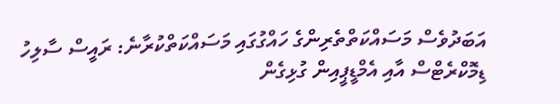އަބަދުވެސް މަސައްކަތްތެރިންގެ ހައްގުގައި މަސައްކަތްކުރާނެ: ރައީސް ސާލިހު
ޑިމޮކްރެޓްސް އާއި އެމްޑީޕީއިން ގުޅިގެން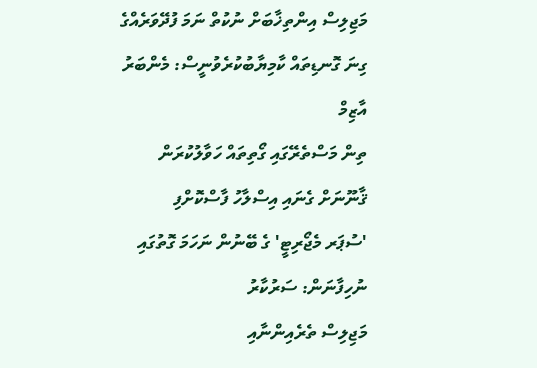މަޖިލިސް އިންތިޚާބަށް ނުކުތް ނަމަ ފުދޭވަރެއްގެ ގިނަ ގޮނޑިތައް ކާމިޔާބުކުރެވުނީސް: މެންބަރު އާޒިމް
ތިން މަސްތެރޭގައި ގޯތިތައް ހަވާލުކުރަން ޤާނޫނަށް ގެނައި އިސްލާހު ފާސްކޮށްފި
'ސުޕަރ މެޖޯރިޓީ' ގެ ބޭނުން ނަހަމަ ގޮތުގައި ނުހިފާނަން: ސަރުކާރު
މަޖިލިސް ތެރެއިންނާއި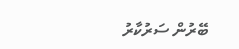ބޭރުން ސަރުކާރު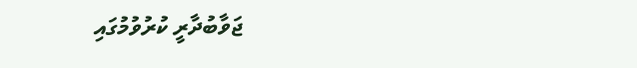ޖަވާބުދާރީ ކުރުވުމުގައި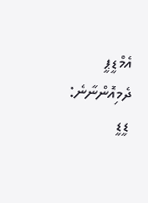އެމްޑީޕީ ދެމިއޮންނާނެ: ޑީޑީ